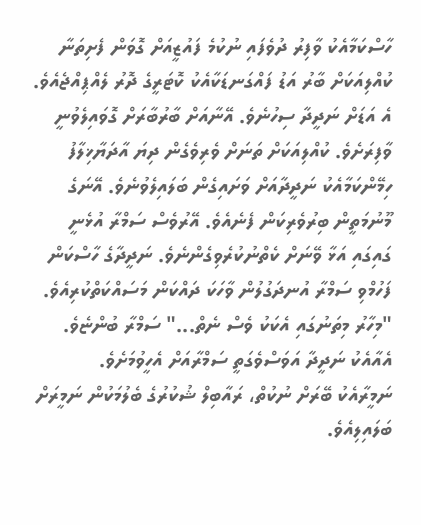ހާސްކަމާއެކު ވާފިރު ދުވެފައި ނުކުމެ ފައުޒީއަށް ގޮވަން ފެށިތަނާ ކުއްލިއަކަށް ބާރު އަޑު ފައްގަނޑަކާއެކު ކޮޓަރީގެ ދޮރު ލެއްޕިއްޖެއެވެ.
އެ އަޑަށް ނަދީދާ ސިހުނެވެ. އޭނާއަށް ބާރުބާރަށް ގޮވައިލެވުނީ ވާފިރަށެވެ. ކުއްލިއަކަށް ތަނަށް ވެރިވެގެން ދިޔަ އާދަޔާޚިލާފު ހިމޭންކަމާއެކު ނަދީދާއަށް ވަށައިގެން ބަލައިލެވުނެވެ. އޭނަގެ މޫނުމަތީން ބިރުވެރިކަން ފެނެއެވެ. އޭރުވެސް ސަމްރާ އުޅެނީ ގައިގައި އަޅާ ވޭނަށް ކެތްނުކުރެވިގެންނެވެ. ނަދީދާގެ ހާސްކަން ފަހުމްވި ސަމްރާ އުނދަގުލުން ވާހަކަ ދައްކަން މަސައްކަތްކުރިއެވެ.
"މިހާރު މިތަނުގައި އެކަކު ވެސް ނެތް..." ސަމްރާ ބުންޏެވެ. އެއާއެކު ނަދީދާ އަވަސްވެގަތީ ސަމްރާއަށް އެހީވުމަށެވެ.
ނަމީރާއެކު ބޭރަށް ނުކުތް، ރައާބިލް ޝުކުރުގެ ބެލުމަކުން ނަމީރަށް ބަލައިލިއެވެ.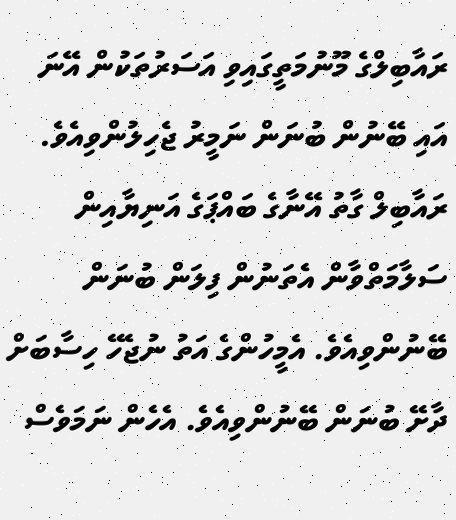ރައާބިލްގެ މޫނުމަތީގައިވި އަސަރުތަކުން އޭނަ އައި ބޭނުން ބުނަން ނަމީރު ޖެހިލުންވިއެވެ. ރައާބިލް ގާތު އޭނާގެ ބައްޕަގެ އަނިޔާއިން ސަލާމަތްވާން އެތަނުން ފިލަން ބުނަން ބޭނުންވިއެވެ. އެމީހުންގެ އަތު ނުޖެހޭ ހިސާބަށް ދާށޭ ބުނަން ބޭނުންވިއެވެ. އެހެން ނަމަވެސް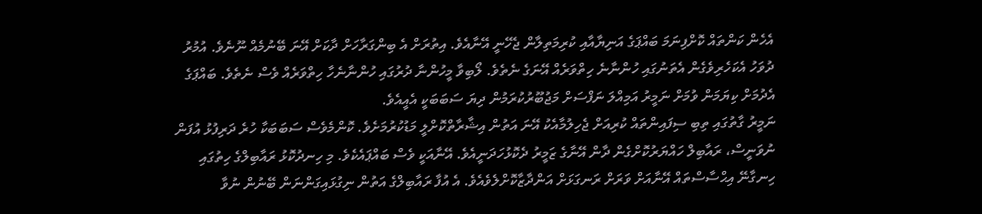އެހެން ކަންތައް ކޮށްފިނަމަ ބައްޕަގެ އަނިޔާއާއި ކުރިމަތިލާން ޖެހޭނީ އޭނާއެވެ. އިތުރަށް އެ ބިންގަރާހަށް ދާކަށް އޭނަ ބޭނުމެއް ނޫނެވެ. އުމުރު ދުވަހު އެކަހެރިވެގެން އެތަނުގައި ހުންނާނެ ހިތްވަރެއް އޭނަގެ ނެތެވެ. ލޯބިވާ މީހުންނާ ދުރުގައި ހުންނާނެހާ ހިތްވަރެއް ވެސް ނެތެވެ. ބައްޕަގެ އެދުމަށް ކިޔަމަން ވުމަށް ނަމީރު އަމިއްލަ ނަފްސަށް މަޖުބޫރުކުރަމުން ދިޔަ ސަބަބަކީ އެއީއެވެ.
ނަމީރު ގާތުގައި ތިބި ސިފައިންތައް ކުރިއަށް ޖެހިލުމާއެކު އޭނަ އަތުން އިޝާރާތްކޮށްލީ މަޑުކުރުމަށެވެ. ކޮންމެވެސް ސަބަބަކާ ހުރެ ދަރިފުޅު އުފަން ނުވަނީސް، ރައާބިލް ހައްޔަރުކޮށްގެން ދާން އޭނާގެ ޒަމީރު ދެކޮޅުހަދަނީއެވެ. އޭނާއަކީ ވެސް ބައްޕައެކެވެ. މި ހިނދުކޮޅު ރައާބިލްގެ ހިތުގައި ހިނގާނޭ އިޙްސާސްތައް އޭނާއަށް ވަރަށް ރަނގަޅަށް އަންދާޒާކޮށްލެވެއެވެ. އެ އުފާ ރައާބިލްގެ އަތުން ނިގުޅައިގަންނަން ބޭނުން ނުވާ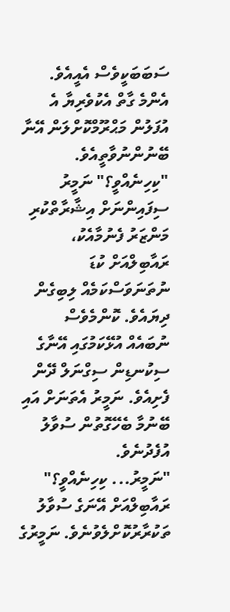ސަބަބަކީވެސް އެއީއެވެ. އެންމެ ގާތް އެކުވެރިޔާ އެ އުފަލުން މަޙްރޫމްކޮށްލަން އޭނާ ބޭނުންނުވާތީއެވެ.
"ކިހިނެއްވީ؟" ނަމީރު ސިފައިންނަށް އިޝާރާތްކުރި މަންޒަރު ފެނުމާއެކު، ރައާބިލްއަށް ކުޑަ ނުތަނަވަސްކަމެއް ލިބިގެން ދިޔައެވެ. ކޮންމެވެސް ނުބައެއް އުޅޭކަމުގައި އޭނާގެ ސިކުނޑިން ސިގްނަލް ދޭން ފެށިއެވެ. ނަމީރު އެތަނަށް އައި ބޭނުމާ ބެހޭގޮތުން ސުވާލު އުފެދުނެވެ.
"ނަމީރު... ކިހިނެއްވީ؟" ރައާބިލްއަށް އޭނަގެ ސުވާލު ތަކުރާރުކޮށްލެވުނެވެ. ނަމީރުގެ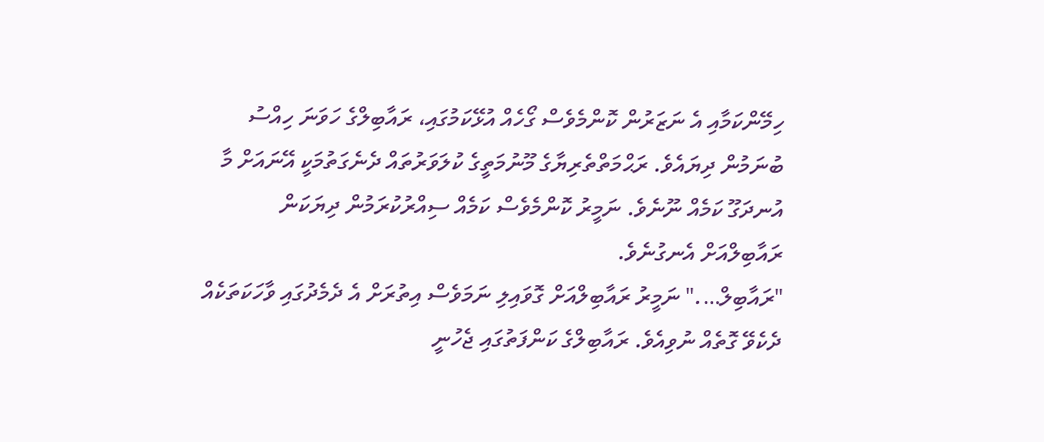ހިމޭންކަމާއި އެ ނަޒަރުން ކޮންމެވެސް ގޯހެއް އުޅޭކަމުގައި، ރައާބިލްގެ ހަވަނަ ހިއްސު ބުނަމުން ދިޔައެވެ. ރަޙްމަތްތެރިޔާގެ މޫނުމަތީގެ ކުލަވަރުތައް ދެނެގަތުމަކީ އޭނައަށް މާ އުނދަގޫ ކަމެއް ނޫނެވެ. ނަމީރު ކޮންމެވެސް ކަމެއް ސިއްރުކުރަމުން ދިޔަކަން ރައާބިލްއަށް އެނގުނެވެ.
"ރައާބިލް…." ނަމީރު ރައާބިލްއަށް ގޮވައިލި ނަމަވެސް އިތުރަށް އެ ދެމެދުގައި ވާހަކަތަކެއް ދެކެވޭ ގޮތެއް ނުވިއެވެ. ރައާބިލްގެ ކަންފަތުގައި ޖެހުނީ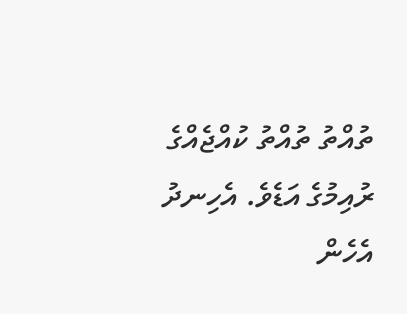ތުއްތު ތުއްތު ކުއްޖެއްގެ ރުއިމުގެ އަޑެވެ. އެހިނދު އެހެން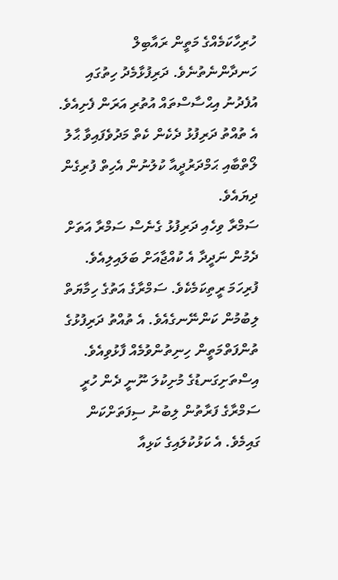ހުރިހާކަމެއްގެ މަތީން ރައާބިލް ހަނދާންނެތުނެވެ. ދަރިފުޅާމެދު ހިތުގައި އުފެދުނު އިޙްސާސްތައް އުތުރި އަރަން ފެށިއެވެ. އެ ތުއްތު ދަރިފުޅު ދެކެން ކެތް މަދުވެފައިވާ ޙާލު ލޯތްބާއި ޙަމްދަރުދީއާ ކުލުނުން އެހިތް ފުރިގެން ދިޔައެވެ.
ސަމްރާ ވިހެއި ދަރިފުޅު ގެނެސް ސަމްރާ އަތަށް ދެމުން ނަދީދާ އެ ކުއްޖާއަށް ބަލައިލިއެވެ. ފުރިހަމަ ރީތިކަމެކެވެ. ސަމްރާގެ އަތުގެ ހިމާޔަތް ލިބުމުން ކަންނޭނގެއެވެ. އެ ތުއްތު ދަރިފުޅުގެ ތުންފަތްމަތީން ހިނިތުންވުމެއް ފާޅުވިއެވެ. އިސްތަށިގަނޑުގެ މުށިކުލަ ނޫނީ ދެން ހުރީ ސަމްރާގެ ފަރާތުން ލިބުނު ސިފަތަށްކަން ގައިމެވެ. އެ ކަޅުކުލައިގެ ކަޅިއާ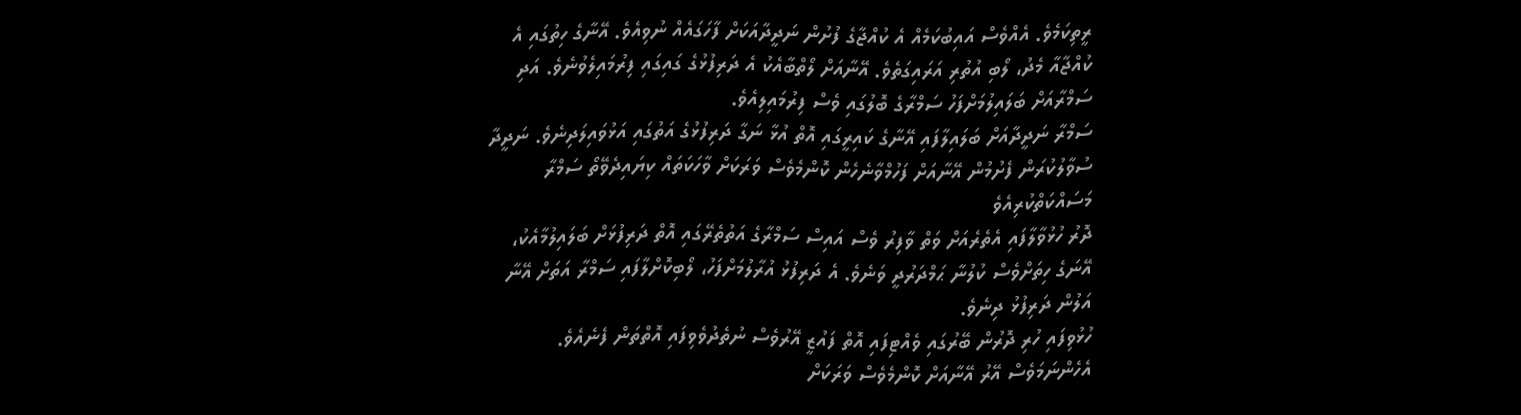ރީތިކަމެވެ. އެއްވެސް އައިބުކަމެއް އެ ކުއްޖާގެ ފުށުން ނަދީދާއަކަށް ފާހަގައެއް ނުވިއެވެ. އޭނާގެ ހިތުގައި އެ ކުއްޖާއާ މެދު، ލޯބި އުތުރި އަރައިގަތެވެ. އޭނާއަށް ލޯތްބާއެކު އެ ދަރިފުޅުގެ ގައިގައި ފިރުމައިލެވުނެވެ. އަދި ސަމްރާއަށް ބަލައިލުމަށްފަހު ސަމްރާގެ ބޮލުގައި ވެސް ފިރުމައިލިއެވެ.
ސަމްރާ ނަދީދާއަށް ބަލައިލާފައި އޭނާގެ ކައިރީގައި އޮތް އުޅާ ނަގާ ދަރިފުޅުގެ އަތުގައި އަޅުވައިލަދިނެވެ. ނަދީދާ ސުވާލުކުރަން ފެށުމުން އޭނާއަށް ފަހުމްވާނެހެން ކޮންމެވެސް ވަރަކަށް ވާހަކަތައް ކިޔައިދެވޭތޯ ސަމްރާ މަސައްކަތްކުރިއެވެ
ދޮރު ހުޅުވާލާފައި އެތެރެއަށް ވަތް ވާފިރު ވެސް އައިސް ސަމްރާގެ އަތުތެރޭގައި އޮތް ދަރިފުޅަށް ބަލައިލުމާއެކު، އޭނަގެ ހިތަށްވެސް ކުލުނާ ޙަމްދަރުދީ ވަނެވެ. އެ ދަރިފުޅު އުރާލުމަށްފަހު، ލޯބިކޮށްލާފައި ސަމްރާ އަތަށް އޭނާ އަލުން ދަރިފުޅު ދިނެވެ.
ހުޅުވިފައި ހުރި ދޮރުން ބޭރުގައި ވެއްޓިފައި އޮތް ފައުޒީ އޭރުވެސް ނުތެދުވެވިފައި އޮތްތަން ފެނެއެވެ. އެހެންނަމަވެސް އޭރު އޭނާއަށް ކޮންމެވެސް ވަރަކަށް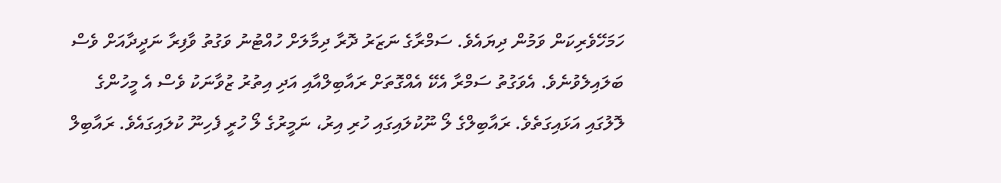ހަމަހޭވެރިކަން ވަމުން ދިޔައެވެ. ސަމްރާގެ ނަޒަރު ދޮރާ ދިމާލަށް ހުއްޓުނު ވަގުތު ވާފިރާ ނަދީދާއަށް ވެސް ބަލައިލެވުނެވެ. އެވަގުތު ސަމްރާ އެކޭ އެއްގޮތަށް ރައާބިލްއާއި އަދި އިތުރު ޒުވާނަކު ވެސް އެ މީހުންގެ ލޮލުގައި އަޅައިގަތެވެ. ރައާބިލްގެ ލޯ ނޫކުލައިގައި ހުރި އިރު، ނަމީރުގެ ލޯ ހުރީ ފެހިނޫ ކުލައިގައެވެ. ރައާބިލް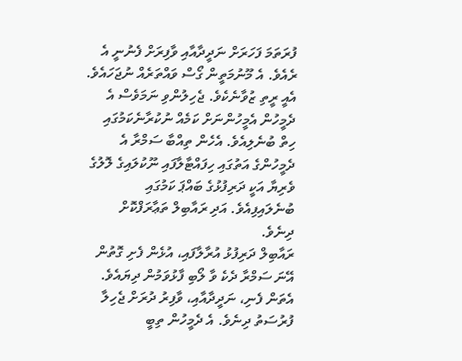ފުރަތަމަ ފަހަރަށް ނަދީދާއާއި ވާފިރަށް ފެނުނީ އެ ރެއެވެ. އެ މޫނުމަތީން ގޯސް ވައްތަރެއް ނުޖަހައެވެ. އެއީ ރީތި ޒުވާނެކެވެ. ޖެހިލުންވި ނަމަވެސް އެ ދެމީހުން އެމީހުންނަށް ކަމެއް ނުކުރާނެކަމުގައި ހިތް ބުނެލިއެވެ. އެހެން ތިއްބާ ސަމްރާ އެ ދެމީހުންގެ އަތުގައި ހިފައްޓާލާފައި ނޫކުލައިގެ ލޮލުގެ ވެރިޔާ އަކީ ދަރިފުޅުގެ ބައްޕަ ކަމުގައި ބުނެލައިފިއެވެ. އަދި ރައާބިލް ތަޢާރަފްކޮށް ދިނެވެ.
ރައާބިލް ދަރިފުޅު އުރާލާފައި، އުޅެން ފެށި ގޮތުން އޭނަ ސަމްރާ ދެކެ ވާ ލޯބި ފާޅުވަމުން ދިޔައެވެ. އެތަން ފެނި، ނަދީދާއާއި، ވާފިރު ދުރަށް ޖެހިލާ ފުރުސަތު ދިނެވެ. އެ ދެމީހުން ތިބީ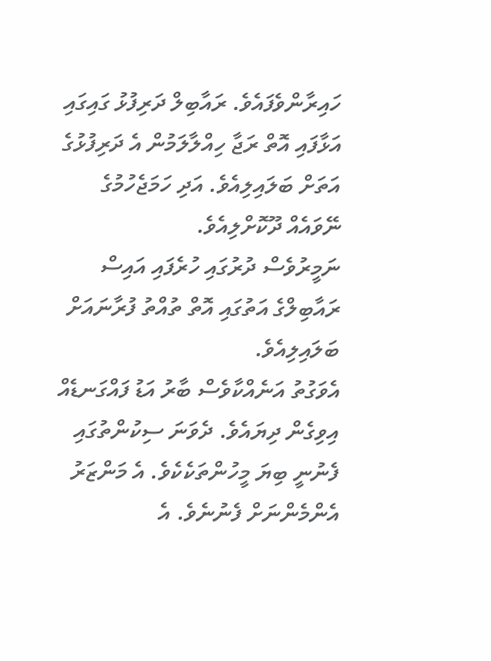ހައިރާންވެފައެވެ. ރައާބިލް ދަރިފުޅު ގައިގައި އަޅާފައި އޮތް ރަޖާ ހިއްލާލަމުން އެ ދަރިފުޅުގެ އަތަށް ބަލައިލިއެވެ. އަދި ހަމަޖެހުމުގެ ނޭވައެއް ދޫކޮށްލިއެވެ.
ނަމީރުވެސް ދުރުގައި ހުރެފައި އައިސް ރައާބިލްގެ އަތުގައި އޮތް ތުއްތު ފުރާނައަށް ބަލައިލިއެވެ.
އެވަގުތު އަނެއްކާވެސް ބާރު އަޑު ފައްގަނޑެއް އިވިގެން ދިޔައެވެ. ދެވަނަ ސިކުންތުގައި ފެނުނީ ބިޔަ މީހުންތަކެކެވެ. އެ މަންޒަރު އެންމެންނަށް ފެނުނެވެ. އެ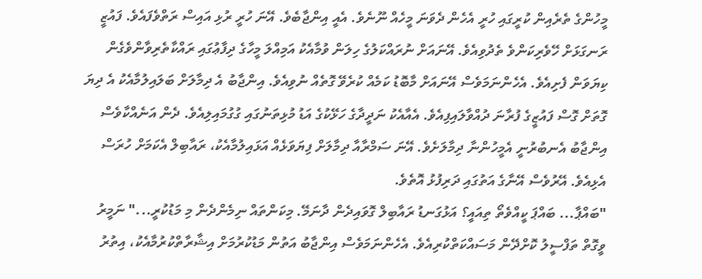މީހުންގެ ތެރެއިން ކުރީގައި ހުރީ އެހެން ދެވަނަ މީހެއް ނޫނެވެ. އެއީ އިންޖާބެވެ. އޭނަ ހުރީ ރުޅި އައިސް ރަތްވެފައެވެ. ފައުޒީ ރަނގަޅަށް ހޭވެރިކަންވެ ތެދުވިއެވެ. އޭނައަށް ނުރައްކަލުގެ ހިލަން ވުމާއެކު އަމިއްލަ މީހާގެ ދިފާޢުގައި ރައްކާތެރިވާންވެގެން ކިޔަވަން ފެށިއެވެ. އެހެންނަމަވެސް އޭނައަށް މާބޮޑު ކަމެއް ކުރެވޭ ގޮތެއް ނުވިއެވެ. އިންޖާބު އެ ދިމާލަށް ބަލައިލުމާއެކު އެ ދިޔަ ގޮތަށް ގޮސް ފައުޒީގެ ފުރާނަ ދުއްވާލައިފިއެވެ. އެއާއެކު ނަދީދާގެ ހަޅޭކުގެ އަޑު މުޅިތަނުގައި ގުގުމައިލިއެވެ. ދެން އަނެއްކާވެސް އިންޖާބު އެނބުރުނީ އެމީހުންނާ ދިމާލަށެވެ. އޭނަ ސަމްރާއާ ދިމާލަށް ފިޔަވަޅެއް އަޅައިލުމާއެކު، ރައާބިލް އެކަމަށް ހުރަސް އެޅިއެވެ. އޭރުވެސް އޭނާގެ އަތުގައި ދަރިފުޅު އޮތެވެ.
"ބައްޕާ... ބައްޕަ ކީއްވެތޯ ތިއައީ؟ އަޅުގަނޑު ރައާބިލް ގޮވައިދެން ދާނަމޭ. މިކަންތައް ނިމެންދެން މި މަޑުކުރީ..." ނަމީރު ވީގޮތް ތަފްސީލު ކޮށްދޭން މަސައްކަތްކުރިއެވެ. އެހެންނަމަވެސް އިންޖާބު އަތުން މަޑުކުރުމަށް އިޝާރާތްކުރުމާއެކު، އިތުރު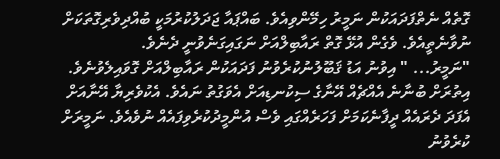ގޮތެއް ނެތްފަދައަކުން ނަމީރު ހިމޭންވިއެވެ. ބައްޕައާ ޖަދަލުކުރުމަކީ ބުއްދިވެރިގޮތަކަށް ނުވާނެތީއެވެ. ވެގެން އުޅޭ ގޮތް ރައާބިލްއަށް ނަގައިގަނެވުނީ ދެނެވެ.
"ނަމީރު... " އިވުނު އަޑު ޤަބޫލުނުކުރެވުނު ފަދައަކުން ރައާބިލްއަށް ގޮވައިލެވުނެވެ. އިތުރަށް ބުނާނެ އެއްޗެއް އޭނާގެ ސިކުނޑިއަށް އެވަގުތު ނައެވެ. އެކުވެރިޔާ އޭނާއަށް އެފަދަ ދެރައެއް ދީފާނެކަމަށް ފަހަރެއްގައި ވެސް އުންމީދުކުރެވިފައެއް ނުވެއެވެ. ނަމީރަށް ކުރެވުނު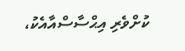ކުށްވެރި އިޙްސާސްއާއެކު،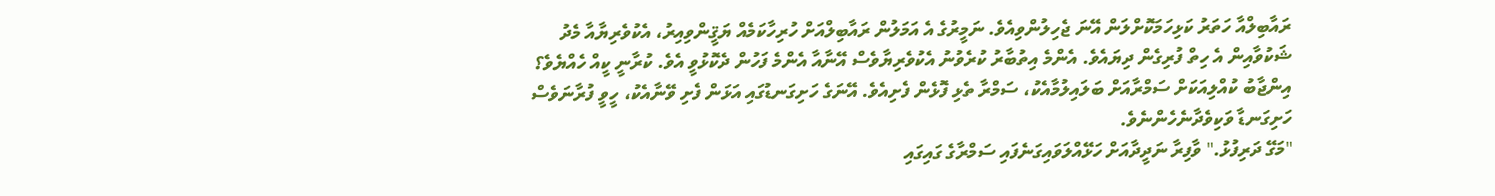ރައާބިލްއާ ހަތަރު ކަޅިހަމަކޮށްލަން އޭނަ ޖެހިލުންވިއެވެ. ނަމީރުގެ އެ އަމަލުން ރައާބިލްއަށް ހުރިހާކަމެއް ޔަޤީންވިއިރު، އެކުވެރިޔާއާ މެދު ޝަކުވާއިން އެ ހިތް ފުރިގެން ދިޔައެވެ. އެންމެ އިތުބާރު ކުރެވުނު އެކުވެރިޔާވެސް އޭނާއާ އެންމެ ފަހުން ދެކޮޅުވީ އެވެ. ކުރާނީ ކީއް ހެއްޔެވެ؟
އިންޖާބު ކުއްލިއަކަށް ސަމްރާއަށް ބަލައިލުމާއެކު، ސަމްރާ ތެޅި ފޮޅެން ފެށިއެވެ. އޭނަގެ ހަށިގަނޑުގައި އަޅަން ފެށި ވޭނާއެކު، ހީވީ ފުރާނަވެސް ހަށިގަނޑާ ވަކިވެދާނެހެންނެވެ.
"މަގޭ ދަރިފުޅު." ވާފިރާ ނަދީދާއަށް ހަޅޭއްލަވައިގަނެފައި ސަމްރާގެ ގައިގައި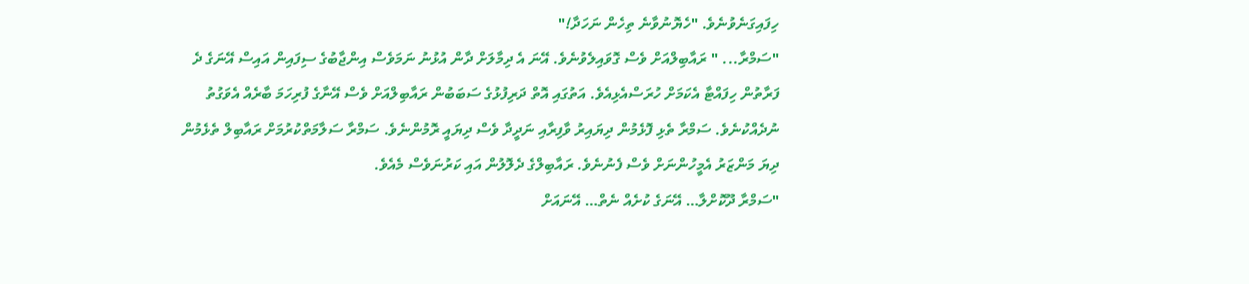ހިފައިގަނެވުނެވެ. "ހެޔޮނުވާނެ ތިހެން ނަހަދާ!"
"ސަމްރާ... " ރައާބިލްއަށް ވެސް ގޮވައިލެވުނެވެ. އޭނަ އެ ދިމާލަށް ދާން އުޅުނު ނަމަވެސް އިންޖާބުގެ ސިފައިން އައިސް އޭނަގެ ދެ ފަރާތުން ހިފައްޓާ އެކަމަށް ހުރަސްއެޅިއެވެ. އަތުގައި އޮތް ދަރިފުޅުގެ ސަބަބުން ރައާބިލްއަށް ވެސް އޭނާގެ ފުރިހަމަ ބާރެއް އެވަގުތު ނުދެއްކުނެވެ. ސަމްރާ ތެޅި ފޮޅެމުން ދިޔައިރު ވާފިރާއި ނަދީދާ ވެސް ދިޔައީ ރޮމުންނެވެ. ސަމްރާ ސަލާމަތްކުރުމަށް ރައާބިލް ތެޅެމުން ދިޔަ މަންޒަރު އެމީހުންނަށް ވެސް ފެނުނެވެ. ރައާބިލްގެ ދެލޮލުން އައި ކަރުނަވެސް މެއެވެ.
"ސަމްރާ ދޫކޮށްލާ… އޭނަގެ ކުށެއް ނެތް… އޭނައަށް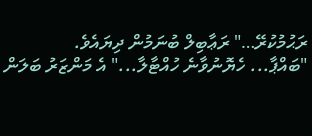ރަޙުމުކުރޭ…" ރަޢާބިލް ބުނަމުން ދިޔައެވެ.
"ބައްޕާ... ހެޔޮނުވާނެ ހުއްޓާލާ..." އެ މަންޒަރު ބަލަން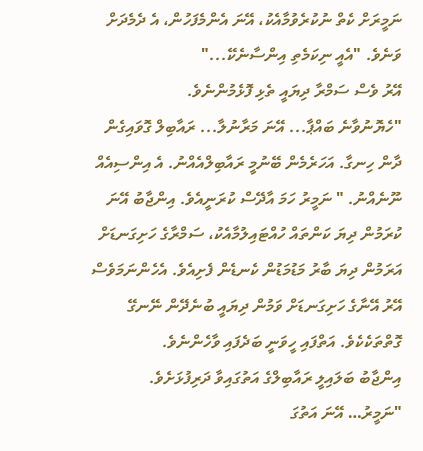ނަމީރަށް ކެތް ނުކުރެވުމާއެކު، އޭނަ އެންމެފަހުން، އެ ދެމެދަށް ވަނެވެ. "އެއީ ނިކަމެތި އިންސާނެކޭ..."
އޭރު ވެސް ސަމްރާ ދިޔައީ ތެޅި ފޮޅެމުންނެވެ.
"ހެޔޮނުވާނެ ބައްޕާ... އޭނަ މަރާނުލާ... ރައާބިލް ގޮވައިގެން ދާން ހިނގާ. އަހަރެމެން ބޭނުމީ ރައާބިލްއެއްނު. އެ އިންސިއެއް ނޫނެއްނު. " ނަމީރު ހަމަ އާދޭސް ކުރަނީއެވެ. އިންޖާބު އޭނަ ކުރަމުން ދިޔަ ކަންތައް ހުއްޓައިލުމާއެކު، ސަމްރާގެ ހަށިގަނޑަށް އަރަމުން ދިޔަ ބާރު މަޑުމަޑުން ކެނޑެން ފެށިއެވެ. އެހެންނަމަވެސް އޭރު އޭނާގެ ހަށިގަނޑަށް ވަމުން ދިޔައީ ބުނެދޭން ނޭނގޭ ގޮތްތަކެކެވެ. އަތްފައި ހީވަނީ ބަދެފައި ވާހެންނެވެ.
އިންޖާބު ބަލައިލީ ރައާބިލްގެ އަތުގައިވާ ދަރިފުޅަށެވެ.
"ނަމީރު… އޭނަ އަތުގަ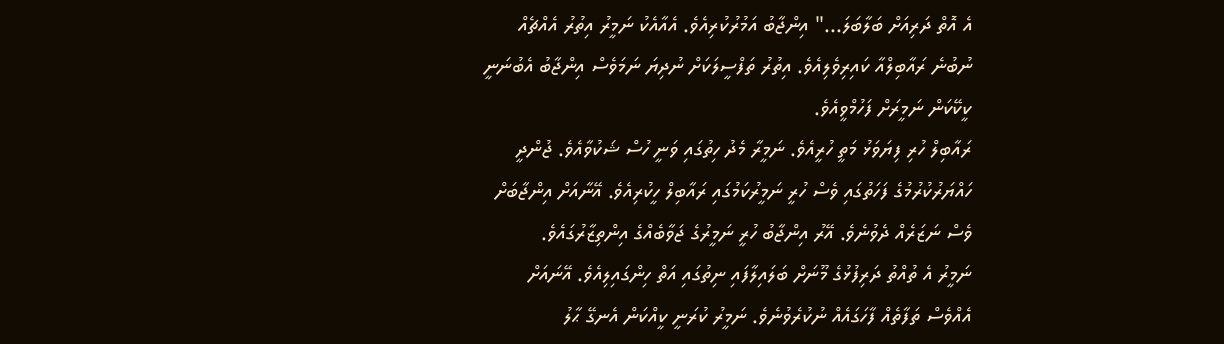އެ އޮތް ދަރިއަށް ބަލާބަލަ..." އިންޖާބު އަމުރުކުރިއެވެ. އެއާއެކު ނަމީރު އިތުރު އެއްޗެއް ނުބުނެ ރައާބިލްއާ ކައިރިވެލިއެވެ. އިތުރު ތަފްސީލަކަށް ނުދިޔަ ނަމަވެސް އިންޖާބު އެބުނަނީ ކީކޭކަން ނަމީރަށް ފަހުމްވީއެވެ.
ރައާބިލް ހުރި ފިޔަވަޅު މަތީ ހުރީއެވެ. ނަމީރާ މެދު ހިތުގައި ވަނީ ހުސް ޝަކުވާއެވެ. ޖުންދީ ހައްޔަރުކުރުމުގެ ފަހަތުގައި ވެސް ހުރީ ނަމީރުކަމުގައި ރައާބިލް ހީކުރިއެވެ. އޭނާއަށް އިންޖާބަށް ވެސް ނަޒަރެއް ދެވުނެވެ. އޭރު އިންޖާބު ހުރީ ނަމީރުގެ ޖަވާބެއްގެ އިންތިޒާރުގައެވެ.
ނަމީރު އެ ތުއްތު ދަރިފުޅުގެ މޫނަށް ބަލައިލާފައި ނިތުގައި އަތް ހިންގައިލިއެވެ. އޭނައަށް އެއްވެސް ތަފާތެއް ފާހަގައެއް ނުކުރެވުނެވެ. ނަމީރު ކުރަނީ ކީއްކަން އެނގޭ ޙާލު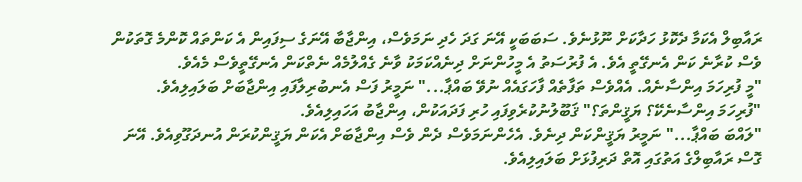ރައާބިލް އެކަމާ ދެކޮޅު ހަދާކަށް ނޫޅުނެވެ. ސަބަބަކީ އޭނަ ގަދަ ހެދި ނަމަވެސް، އިންޖާބާ އޭނަގެ ސިފައިން އެ ކަންތައް ކޮންމެ ގޮތަކުން ވެސް ކުރާނެ ކަން އެނގޭތީ އެވެ. އެ ފުރުސަތު އެ މީހުންނަށް ދިނެއްކަމަކު ވާނެ ގެއްލުމެއް ނެތްކަން އެނގޭތީވެސް މެއެވެ.
"މީ ފުރިހަމަ އިންސާނެއް. އެއްވެސް ތަފާތެއް ފާހަގައެއް ނުވޭ ބައްޕާ..." ނަމީރު ފަސް އެނބުރިލާފައި އިންޖާބަށް ބަލައިލިއެވެ.
"ފުރިހަމަ އިންސާނެކޭ؟ ޔަޤީންތަ؟" ޤަބޫލުނުކުރެވިފައި ހުރި ފަދައަކުން، އިންޖާބު އަހައިލިއެވެ.
"ލައްބަ ބައްޕާ..." ނަމީރު ޔަޤީންކަން ދިނެވެ. އެހެންނަމަވެސް ދެން ވެސް އިންޖާބަށް އެކަން ޔަޤީންކުރަން އުނދަގޫވިއެވެ. އޭނަ ގޮސް ރައާބިލްގެ އަތުގައި އޮތް ދަރިފުޅަށް ބަލައިލިއެވެ.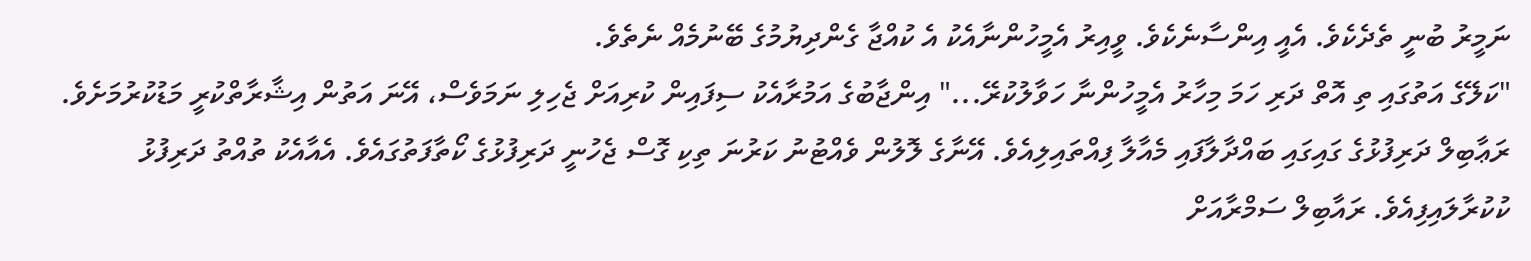ނަމީރު ބުނީ ތެދެކެވެ. އެއީ އިންސާނެކެވެ. ވީއިރު އެމީހުންނާއެކު އެ ކުއްޖާ ގެންދިޔުމުގެ ބޭނުމެއް ނެތެވެ.
"ކަލޭގެ އަތުގައި ތި އޮތް ދަރި ހަމަ މިހާރު އެމީހުންނާ ހަވާލުކުރޭ..." އިންޖާބުގެ އަމުރާއެކު ސިފައިން ކުރިއަށް ޖެހިލި ނަމަވެސް، އޭނަ އަތުން އިޝާރާތްކުރީ މަޑުކުރުމަށެވެ. ރަޢާބިލް ދަރިފުޅުގެ ގައިގައި ބައްދާލާފައި މެއާލާ ފިއްތައިލިއެވެ. އޭނާގެ ލޮލުން ވެއްޓުނު ކަރުނަ ތިކި ގޮސް ޖެހުނީ ދަރިފުޅުގެ ކޯތާފަތުގައެވެ. އެއާއެކު ތުއްތު ދަރިފުޅު ކުކުރާލައިފިއެވެ. ރައާބިލް ސަމްރާއަށް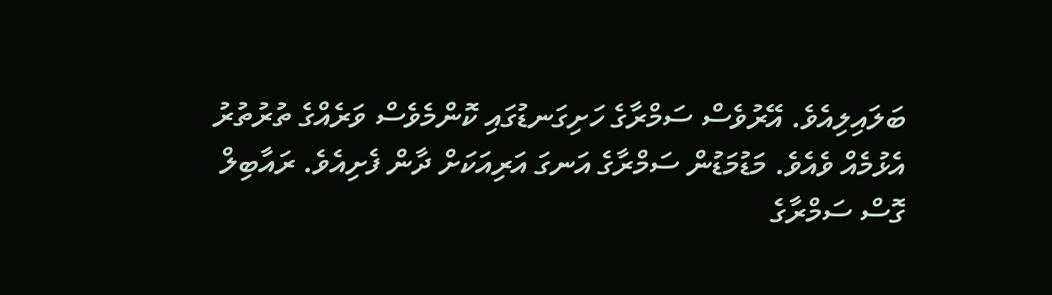ބަލައިލިއެވެ. އޭރުވެސް ސަމްރާގެ ހަށިގަނޑުގައި ކޮންމެވެސް ވަރެއްގެ ތުރުތުރު އެޅުމެއް ވެއެވެ. މަޑުމަޑުން ސަމްރާގެ އަނގަ އަރިއަކަށް ދާން ފެށިއެވެ. ރައާބިލް ގޮސް ސަމްރާގެ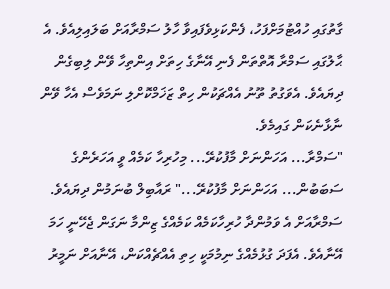ގާތުގައި ހުއްޓުމަށްފަހު، ފެންކަޅިވެފައިވާ ހާލު ސަމްރާއަށް ބަލައިލިއެވެ. އެ ޙާލުގައި ސަމްރާ އޮތްތަން ފެނި އޭނާގެ ހިތަށް އިންތިހާ ވޭން ލިބިގެން ދިޔައެވެ. އެވަގުތު ތޫނު އެއްޗަކުން ހިތް ޒަޚަމްކޮށްލި ނަމަވެސް އެހާ ވޭން ނާޅާނެކަން ގައިމެވެ.
"ސަމްރާ... އަހަންނަށް މާފުކުރޭ... މިހުރިހާ ކަމެއް ވީ އަހަރެންގެ ސަބަބުން... އަހަންނަށް މާފުކުރޭ..." ރައާބިލް ބުނަމުން ދިޔައެވެ. ސަމްރާއަށް އެ ވަމުންދާ ހުރިހާކަމެއް ކަމެއްގެ ޒިންމާ ނަގަން ޖެހޭނީ ހަމަ އޭނާއެވެ. އެފަދަ ގުޅުމެއްގެ ނިމުމަކީ ހިތި އެއްޗެއްކަން، އޭނާއަށް ނަމީރު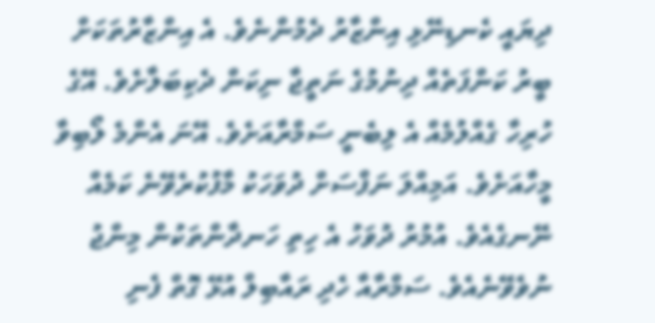ދިޔައީ ކެނޑިނޭޅި އިންޒާރު ދެމުންނެވެ. އެ އިންޒާރުތަކަށް ބީރު ކަންފަތެއް ދިނުމުގެ ނަތީޖާ ނިކަން ދެކިބަލާށެވެ. އޭގެ ހުރިހާ ގެއްލުމެއް އެ ލިބެނީ ސަމްރާއަށެވެ. އޭނަ އެންމެ ލޯބިވާ މީހާއަށެވެ. އަމިއްލަ ނަފްސަށް ދުވަހަކު މާފުކުރެވޭނެ ކަމެއް ނޭނގެއެވެ. އުމުރު ދުވަހު އެ ހިތި ހަނދާންތަކުން މިންޖު ނުވެވޭނެއެވެ. ސަމްރާއާ ހެދި ރައާބިލް އުޅޭ ގޮތް ފެނި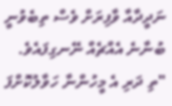ނަދީދާއާ ވާފިރަށް ވެސް ތިބެވުނީ ބުނާނެ އެއްޗެއް ނޭނގިފައެވެ.
"ތި ދަރި އެ މީހުންނާ ހަވާލުކޮށްފަ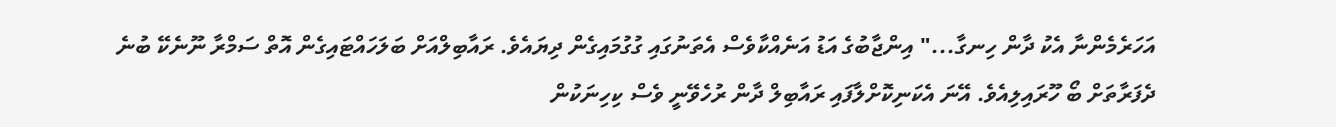އަހަރެމެންނާ އެކު ދާން ހިނގާ..." އިންޖާބުގެ އަޑު އަނެއްކާވެސް އެތަނުގައި ގުގުމައިގެން ދިޔައެވެ. ރައާބިލްއަށް ބަލަހައްޓައިގެން އޮތް ސަމްރާ ނޫނެކޭ ބުނެ ދެފަރާތަށް ބޯ ހޫރައިލިއެވެ. އޭނަ އެކަނިކޮށްލާފައި ރައާބިލް ދާން ރުހެވޭނީ ވެސް ކިހިނަކުން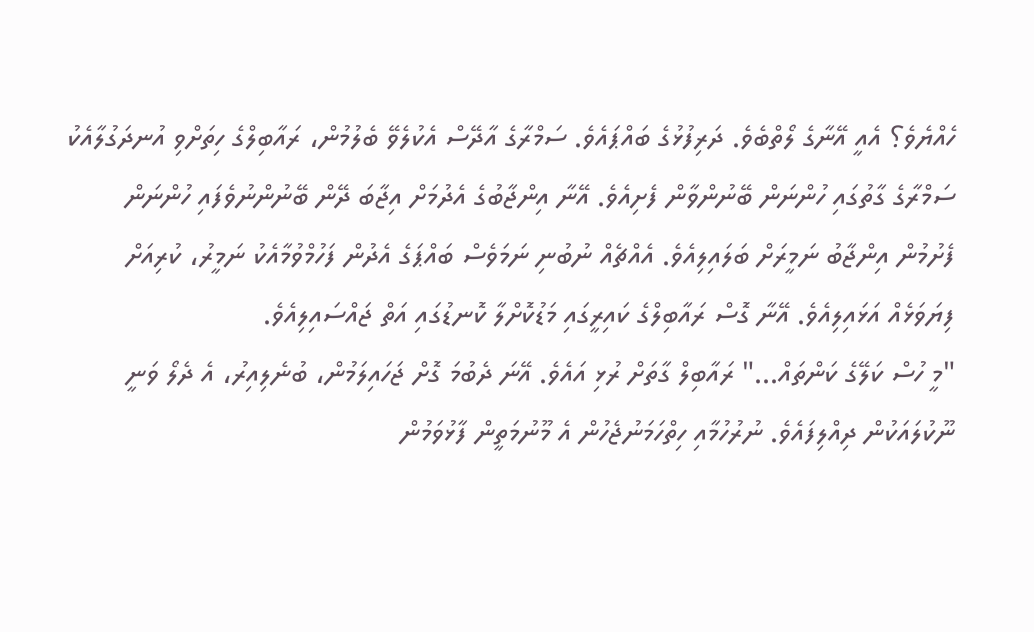ހެއްޔެވެ؟ އެއީ އޭނާގެ ލޯތްބެވެ. ދަރިފުޅުގެ ބައްޕައެވެ. ސަމްރާގެ އާދޭސް އެކުލެވޭ ބެލުމުން، ރައާބިލްގެ ހިތަށްވި އުނދަގުލާއެކު ސަމްރާގެ ގާތުގައި ހުންނަން ބޭނުންވާން ފެށިއެވެ. އޭނާ އިންޖާބުގެ އެދުމަށް އިޖާބަ ދޭން ބޭނުންނުވެފައި ހުންނަން ފެށުމުން އިންޖާބު ނަމީރަށް ބަލައިލިއެވެ. އެއްޗެއް ނުބުނި ނަމަވެސް ބައްޕަގެ އެދުން ފަހުމްވުމާއެކު ނަމީރު، ކުރިއަށް ފިޔަވަޅެއް އަޅައިލިއެވެ. އޭނާ ގޮސް ރައާބިލްގެ ކައިރީގައި މަޑުކޮށްލާ ކޮނޑުގައި އަތް ޖައްސައިލިއެވެ.
"މީ ހުސް ކަލޭގެ ކަންތައް..." ރައާބިލް ގާތަށް ރުޅި އައެވެ. އޭނަ ދެބުމަ ގޮށް ޖަހައިލަމުން، ބުނެލިއިރު، އެ ދެލޯ ވަނީ ނޫކުލައަކުން ދިއްލިފައެވެ. ނުރުހުމާއި ހިތްހަމަނުޖެހުން އެ މޫނުމަތީން ފާޅުވަމުން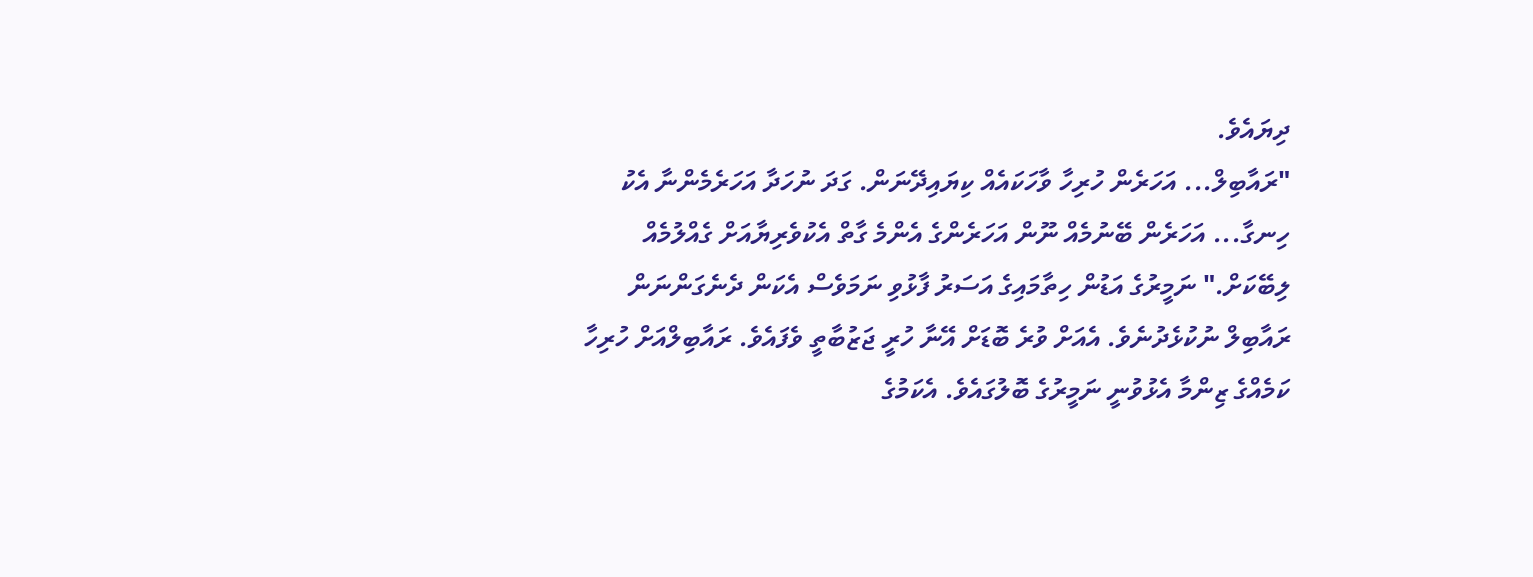ދިޔައެވެ.
"ރައާބިލް... އަހަރެން ހުރިހާ ވާހަކައެއް ކިޔައިދޭނަން. ގަދަ ނުހަދާ އަހަރެމެންނާ އެކު ހިނގާ... އަހަރެން ބޭނުމެއް ނޫން އަހަރެންގެ އެންމެ ގާތް އެކުވެރިޔާއަށް ގެއްލުމެއް ލިބޭކަށް." ނަމީރުގެ އަޑުން ހިތާމައިގެ އަސަރު ފާޅުވި ނަމަވެސް އެކަން ދެނެގަންނަން ރައާބިލް ނުކުޅެދުނެވެ. އެއަށް ވުރެ ބޮޑަށް އޭނާ ހުރީ ޖަޒުބާތީ ވެފައެވެ. ރައާބިލްއަށް ހުރިހާ ކަމެއްގެ ޒިންމާ އެޅުވުނީ ނަމީރުގެ ބޮލުގައެވެ. އެކަމުގެ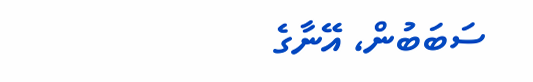ސަބަބުން، އޭނާގެ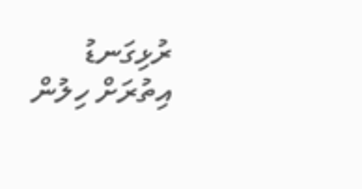ރުޅިގަނޑު އިތުރަށް ހިލުން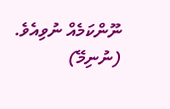ނޫންކަމެއް ނުވިއެވެ.
(ނުނިމޭ)